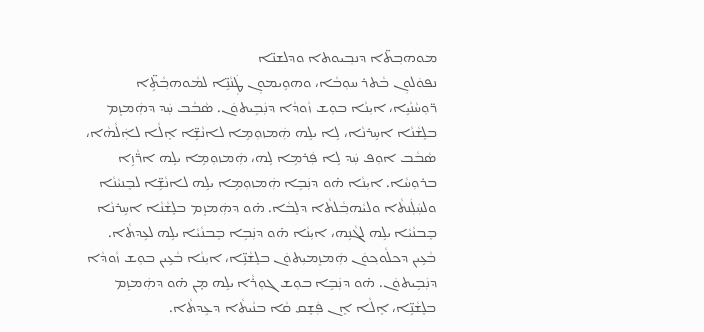ܡܘܗܒ݂ܬ̈‌ܐ ܕܢܒ݂ܝܘܬ‌ܐ ܘܕܠܫܢ̈ܐ
ܢܦܘܿܠܘܼܢ ܒܵܬܪ ܚܘܼܒܵܐ، ܘܗܘܹܝܡܘܼܢ ܛܲܢܵܢܹ̈ܐ ܠܡܵܘܗܒ݂ܵܬܹ̈‌ܐ ܪ̈ܘܼܚܵܢܵܝܹܐ، ܐܝܼܢܵܐ ܒܘܼܫ ܙܵܘܕܵܐ ܕܢܲܒܹܝܬܘܿܢ. ܣܵܒܵܒ ܚܲܕ ܕܗܲܡܙܸܡ ܒܠܸܫܵܢܵܐ ܐܚܹܪܢܵܐ، ܠܹܐ ܝܠܹܗ ܗܲܡܙܘܼܡܹܐ ܠܐܢܵܫܹ̈ܐ ܐܸܠܵܐ ܠܐܲܠܵܗܵܐ، ܣܵܒܵܒ ܐܘܼܦ ܚܲܕ ܠܹܐ ܦܲܪܡܹܐ ܠܹܗ، ܗܲܡܙܘܼܡܹܐ ܝܠܹܗ ܐܪ̈ܵܙܹܐ ܒܪܘܼܚܵܐ. ܐܝܼܢܵܐ ܗ̇ܘ ܕܢܲܒܹܐ ܗܲܡܙܘܼܡܹܐ ܝܠܹܗ ܠܐܢܵܫܹ̈ܐ ܠܒܸܢܝܵܢܵܐ ܘܠܚܲܠܲܢܬܵ‌ܐ ܘܠܝܵܗܒ݂ܵܠܬܵ‌ܐ ܕܠܸܒܵܐ. ܗ̇ܘ ܕܗܲܡܙܸܡ ܒܠܸܫܵܢܵܐ ܐܚܹܪܢܵܐ ܒܸܒܢܵܝܵܐ ܝܠܹܗ ܠܓܵܢܹܗ، ܐܝܼܢܵܐ ܗ̇ܘ ܕܢܲܒܹܐ ܒܸܒܢܵܝܵܐ ܝܠܹܗ ܠܥܹܕܬܵ‌ܐ. ܒܵܥܹܝܢ ܕܟܠܵܘܟ݂ܘܿܢ ܗܲܡܙܸܡܝܼܬܘܿܢ ܒܠܸܫܵܢܹ̈ܐ، ܐܝܼܢܵܐ ܒܵܥܹܝܢ ܒܘܼܫ ܙܵܘܕܵܐ ܕܢܲܒܹܝܬܘܿܢ. ܗ̇ܘ ܕܢܲܒܹܐ ܒܘܼܫ ܓܘܼܪܵܐ ܝܠܹܗ ܡ̣ܢ ܗ̇ܘ ܕܗܲܡܙܸܡ ܒܠܸܫܵܢܹ̈ܐ، ܐܸܠܵܐ ܐܸܢ ܦܲܫܸܩ ܩܵܐ ܒܢܵܝܬܵ‌ܐ ܕܥܹܕܬܵ‌ܐ.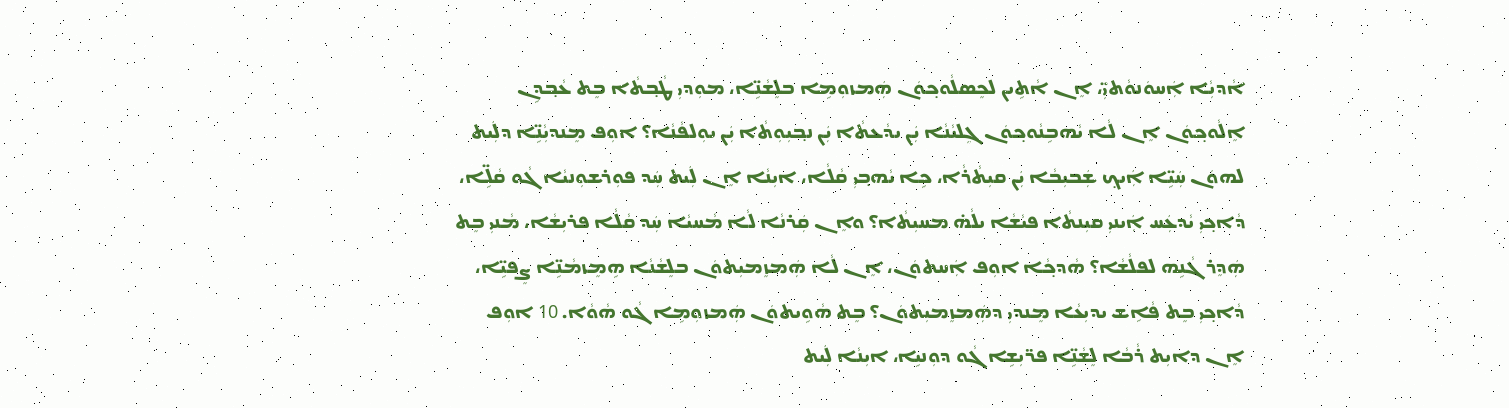ܐܵܕܝܼܵܐ ܐܲܚܘܿܢܘܵܬ‌ܝܼ̈، ܐܸܢ ܐܵܬܹܝܢ ܠܟܸܣܠܵܘܟ݂ܘܿܢ ܗܲܡܙܘܼܡܹܐ ܒܠܸܫܵܢܹ̈ܐ، ܡܘܼܕܝܼ ܛܵܒ݂ܬܵ‌ܐ ܒܸܬ ܥܵܒ݂ܕܹܢ ܐܸܠܵܘܟ݂ܘܿܢ ܐܸܢ ܠܵܐ ܝܵܗܒܹܢܵܘܟ݂ܘܿܢ ܓܸܠܝܵܢܵܐ ܝܲܢ ܝܕܵܥܬܵ‌ܐ ܝܲܢ ܢܒ݂ܝܼܘܼܬܵ‌ܐ ܝܲܢ ܝܘܼܠܦܵܢܵܐ؟ ܐܘܼܦ ܡܸܢܕܝܼܵܢܹ̈ܐ ܕܠܲܝܬ ܠܗܘܿܢ ܚܲܝܹ̈ܐ ܐܲܝܟ݂ ܫܲܒܝܼܒܵܐ ܝܲܢ ܩܝܼܬܵܪܵܐ، ܟܹܐ ܝܵܗܒ݂ܝܼ ܩܵܠܵܐ، ܐܝܼܢܵܐ ܐܸܢ ܠܲܝܬ ܚܲܕ ܦܘܼܪܫܘܼܢܝܵܐ ܓܵܘ ܩܵܠܹ̈ܐ، ܕܵܐܟ݂ܝܼ ܝܵܕܥܲܚ ܐܲܝܢܝܼ ܩܝܼܢܬܵ‌ܐ ܦܝܵܫܵܐ ܝܠܵܗ̇ ܡܚܝܼܬܵ‌ܐ؟ ܘܐܸܢ ܩܲܪܢܵܐ ܠܵܐ ܡܵܚܝܵܐ ܚܲܕ ܩܵܠܵܐ ܦܪܝܼܫܵܐ، ܡܵܢܝܼ ܒܸܬ ܗܲܕܸܪ ܓܵܢܹܗ ܠܦܠܵܫܵܐ؟ ܗܵܕܟ݂ܵܐ ܐܘܼܦ ܐܲܚܬܘܿܢ، ܐܸܢ ܠܵܐ ܗܲܡܙܸܡܝܼܬܘܿܢ ܒܠܸܫܵܢܵܐ ܗܹܡܸܙܡܵܢܹ̈ܐ ܨܸܦܝܹ̈ܐ، ܕܵܐܟ݂ܝܼ ܒܸܬ ܦܵܐܹܫ ܝܕܝܼܥܵܐ ܡܸܢܕܝܼ ܕܗܲܡܙܸܡܝܼܬܘܿܢ؟ ܒܸܬ ܗܵܘܹܝܬܘܿܢ ܗܲܡܙܘܼܡܹܐ ܓܵܘ ܗܵܘܵܐ. 10 ܐܘܼܦ ܐܸܢ ܕܐܝܼܬ ܪܵܒܵܐ ܠܸܫܵܢܹ̈ܐ ܦܪ̈ܝܼܫܹܐ ܓܵܘ ܕܘܼܢܝܹܐ، ܐܝܼܢܵܐ ܠܲܝܬ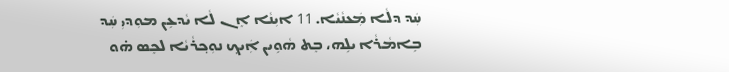ܚܲܕ ܕܠܵܐ ܡܲܥܢܵܝܵܐ. 11 ܐܝܼܢܵܐ ܐܸܢ ܠܵܐ ܝܵܕܥܹܢ ܡܘܼܕܝܼ ܚܲܕ ܒܹܐܡܵܪܵܐ ܝܠܹܗ، ܒܸܬ ܗܵܘܹܝܢ ܐܲܝܟ݂ ܢܘܼܟ݂ܪܵܝܵܐ ܠܟܸܣ ܗ̇ܘ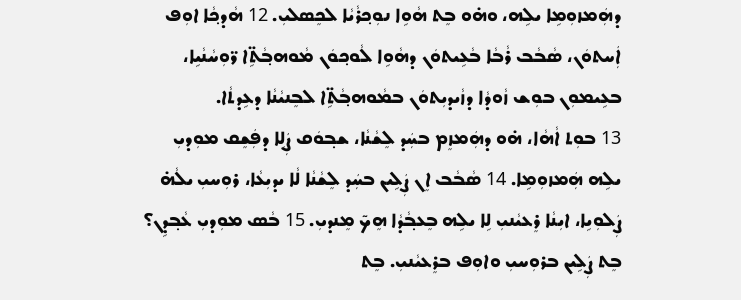ܕܗܲܡܙܘܼܡܹܐ ܝܠܹܗ، ܘܗ̇ܘ ܒܸܬ ܗܵܘܹܐ ܢܘܼܟ݂ܪܵܝܵܐ ܠܟܸܣܠܝܼ. 12 ܗܵܕܟ݂ܵܐ ܐܘܼܦ ܐܲܚܬܘܿܢ، ܣܵܒܵܒ ܪܵܒܵܐ ܒܵܥܹܝܬܘܿܢ ܕܗܵܘܹܐ ܠܵܘܟ݂ܘܿܢ ܡܵܘܗܒ݂ܵܬܹ̈‌ܐ ܪ̈ܘܼܚܵܢܵܝܹܐ، ܒܥܹܝܡܘܼܢ ܒܘܼܫ ܙܵܘܕܵܐ ܕܙܵܝܕܝܼܬܘܿܢ ܒܡܵܘܗܒ݂ܵܬܹ̈‌ܐ ܠܒܸܢܝܵܢܵܐ ܕܥܹܕܬܵ‌ܐ.
13 ܒܘܼܬ ܐܵܗܵܐ، ܗ̇ܘ ܕܗܲܡܙܸܡ ܒܚܲܕ ܠܸܫܵܢܵܐ، ܫܒ݂ܘܿܩ ܨܲܠܹܐ ܕܦܲܫܸܩ ܡܘܼܕܝܼ ܝܠܹܗ ܗܲܡܙܘܼܡܹܐ. 14 ܣܵܒܵܒ ܐܸܢ ܨܲܠܹܝܢ ܒܚܲܕ ܠܸܫܵܢܵܐ ܠܵܐ ܝܕܝܼܥܵܐ، ܪܘܼܚܝܼ ܝܠܵܗ̇ ܨܲܠܘܼܝܹܐ، ܐܝܼܢܵܐ ܪܸܥܝܵܢܝܼ ܠܹܐ ܝܠܹܗ ܒܸܥܒ݂ܵܕܵܐ ܗܸܟ̃ ܡܸܢܕܝܼ. 15 ܒܵܣ ܡܘܼܕܝܼ ܥܵܒ݂ܕܹܢ؟ ܒܸܬ ܨܲܠܹܝܢ ܒܪܘܼܚܝܼ ܘܐܘܼܦ ܒܪܸܥܝܵܢܝܼ. ܒܸܬ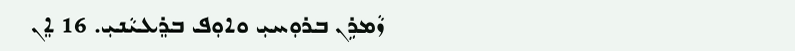ܙܵܡܪܹܢ ܒܪܘܼܚܝܼ ܘܐܘܼܦ ܒܪܸܥܝܵܢܝܼ. 16 ܐܸܢ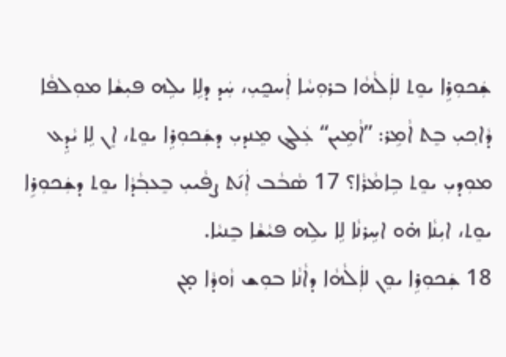ܫܲܟܘܼܪܹܐ ܝܘܸܬ ܠܐܲܠܵܗܵܐ ܒܪܘܼܚܵܐ ܐܲܚܟ̰ܝܼ، ܚܲܕ ܕܠܹܐ ܝܠܹܗ ܦܝܼܫܵܐ ܡܘܼܠܦܵܐ ܕܵܐܟ݂ܝܼ ܒܸܬ ܐܵܡܹܪ: ”ܐܵܡܹܝܢ“ ܥܲܠܔ ܡܸܢܕܝܼ ܕܫܲܟܘܼܪܹܐ ܝܘܸܬ، ܐܸܢ ܠܹܐ ܝܵܕܹܥ ܡܘܼܕܝܼ ܝܘܸܬ ܒܹܐܡܵܪܵܐ؟ 17 ܣܵܒܵܒ ܐܲܢ݇ܬ ܨܦܵܝܝܼ ܒܸܥܒ݂ܵܕܵܐ ܝܘܸܬ ܕܫܲܟܘܼܪܹܐ ܝܘܸܬ، ܐܝܼܢܵܐ ܗ̇ܘ ܐܚܹܪܢܵܐ ܠܹܐ ܝܠܹܗ ܦܝܵܫܵܐ ܒܸܢܝܵܐ.
18 ܫܲܟܘܼܪܹܐ ܝܘܸܢ ܠܐܲܠܵܗܵܐ ܕܐܵܢܵܐ ܒܘܼܫ ܙܵܘܕܵܐ ܡ̣ܢ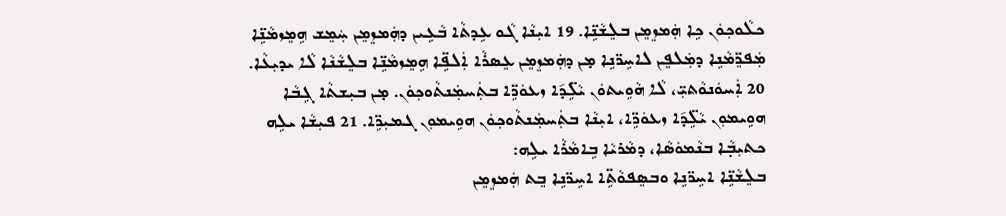ܟܠܵܘܟ݂ܘܿܢ ܟܹܐ ܗܲܡܙܸܡܸܢ ܒܠܸܫܵܢܹ̈ܐ. 19 ܐܝܼܢܵܐ ܓܵܘ ܥܹܕܬܵ‌ܐ ܒܵܥܹܝܢ ܕܗܲܡܙܸܡܸܢ ܚܲܡܸܫ ܗܹܡܸܙܡܵܢܹ̈ܐ ܡܲܦܪܸ̈ܡܵܢܹܐ ܕܡܲܠܦܸܢ ܠܐܚܹܪ̈ܢܹܐ ܡ̣ܢ ܕܗܲܡܙܸܡܸܢ ܥܸܣܪܵܐ ܐܲܠܦܹ̈ܐ ܗܹܡܸܙܡܵܢܹ̈ܐ ܒܠܸܫܵܢܵܐ ܠܵܐ ܝܕܝܼܥܵܐ.
20 ܐܲܚܘܿܢܘܵܬ‌ܝܼ̈، ܠܵܐ ܗܵܘܹܝܬܘܿܢ ܝܵܠܹ̈ܕ݇ܐ ܙܥܘܿܪܹ̈ܐ ܒܬܲܚܡܲܢܬܵܘܟ݂ܘܿܢ. ܡ̣ܢ ܒܝܼܫܬܵ‌ܐ ܓܹܒܵܐ ܗܘܹܝܡܘܼܢ ܝܵܠܹ̈ܕ݇ܐ ܙܥܘܿܪܹ̈ܐ، ܐܝܼܢܵܐ ܒܬܲܚܡܲܢܬܵܘܟ݂ܘܿܢ ܗܘܹܝܡܘܼܢ ܓܡܝܼܪܹ̈ܐ. 21 ܦܝܼܫܵܐ ܝܠܹܗ ܟܬܝܼܒ݂ܵܐ ܒܢܵܡܘܿܣܵܐ، ܕܡܵܪܝܵܐ ܒܹܐܡܵܪܵܐ ܝܠܹܗ:
ܒܠܸܫܵܢܹ̈ܐ ܐܚܹܪ̈ܢܹܐ ܘܒܣܸܦܘܵܬܹ̈‌ܐ ܐܚܹܪ̈ܢܹܐ ܒܸܬ ܗܲܡܙܸܡܸܢ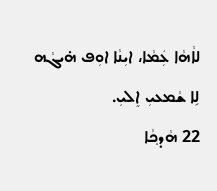ܠܐܵܗܵܐ ܥܲܡܵܐ، ܐܝܼܢܵܐ ܐܘܼܦ ܗ̇ܝܓܵܗ ܠܹܐ ܫܵܡܥܝܼ ܐܸܠܝܼ.
22 ܗܵܕܟ݂ܵܐ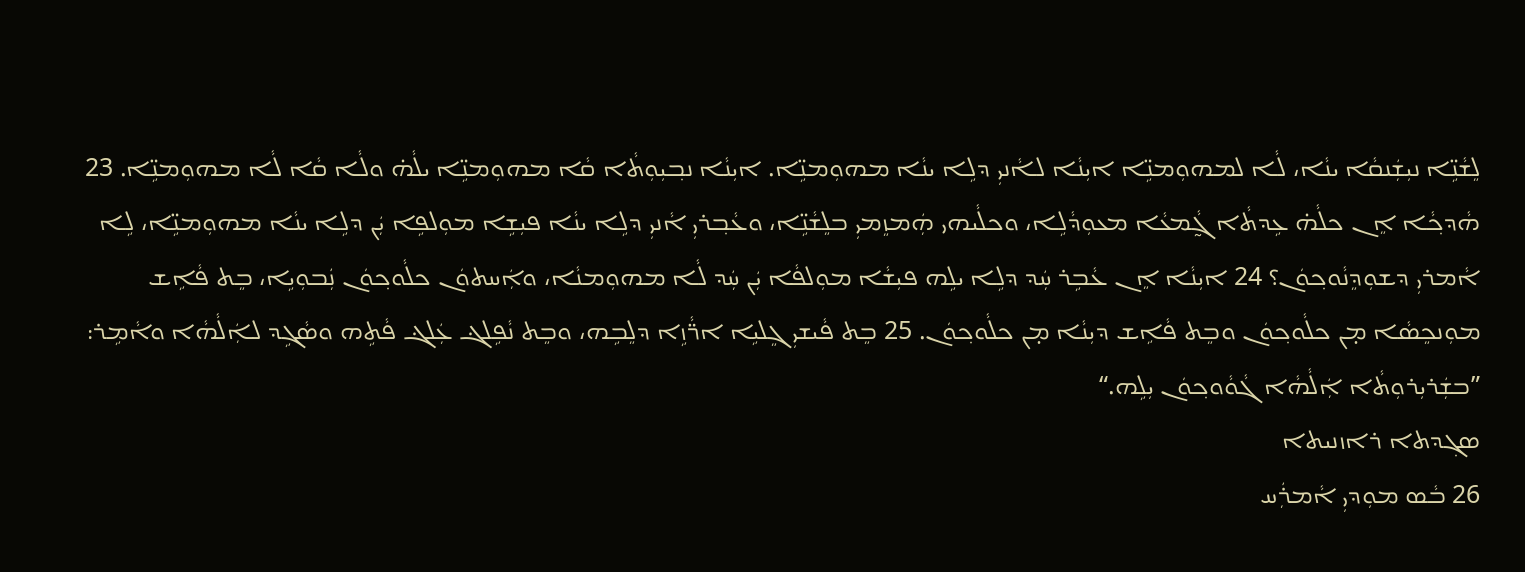ܠܸܫܵܢܹ̈ܐ ܢܝܼܫܲܢܩܵܐ ܝܢܵܐ، ܠܵܐ ܠܡܗܘܼܡܢܹ̈ܐ ܐܝܼܢܵܐ ܠܐܵܢܝܼ ܕܠܹܐ ܝܢܵܐ ܡܗܘܼܡܢܹ̈ܐ. ܐܝܼܢܵܐ ܢܒ݂ܝܼܘܼܬܵ‌ܐ ܩܵܐ ܡܗܘܼܡܢܹ̈ܐ ܝܠܵܗ̇ ܘܠܵܐ ܩܵܐ ܠܵܐ ܡܗܘܼܡܢܹ̈ܐ. 23 ܗܵܕܟ݂ܵܐ ܐܸܢ ܟܠܵܗ̇ ܥܹܕܬܵ‌ܐ ܓ̰ܵܡܥܵܐ ܡܥܘܼܕܵܠܹܐ، ܘܟܠܵܝܗ‌ܝ ܗܲܡܙܸܡܝܼ ܒܠܸܫܵܢܹ̈ܐ، ܘܥܵܒ݂ܪܝܼ ܐܵܢܝܼ ܕܠܹܐ ܝܢܵܐ ܦܝܼܫܹܐ ܡܘܼܠܦܹܐ ܝܲܢ ܕܠܹܐ ܝܢܵܐ ܡܗܘܼܡܢܹ̈ܐ، ܠܹܐ ܐܵܡܪܝܼ ܕܫܘܼܕܸܢܵܘܟ݂ܘܿܢ؟ 24 ܐܝܼܢܵܐ ܐܸܢ ܥܵܒܹܪ ܚܲܕ ܕܠܹܐ ܝܠܹܗ ܦܝܼܫܵܐ ܡܘܼܠܦܵܐ ܝܲܢ ܚܲܕ ܠܵܐ ܡܗܘܼܡܢܵܐ، ܘܐܲܚܬܘܿܢ ܟܠܵܘܟ݂ܘܿܢ ܢܲܒܘܼܝܹܐ، ܒܸܬ ܦܵܐܹܫ ܡܘܼܢܟܸܣܵܐ ܡ̣ܢ ܟܠܵܘܟ݂ܘܿܢ ܘܒܸܬ ܦܵܐܹܫ ܕܝܼܢܵܐ ܡ̣ܢ ܟܠܵܘܟ݂ܘܿܢ. 25 ܒܸܬ ܦܵܝܫܝܼ ܓܸܠܝܹܐ ܐܪ̈ܵܙܹܐ ܕܠܸܒܹܗ، ܘܒܸܬ ܢܵܦܹܠܔ ܥܲܠܔ ܦܵܬܹܗ ܘܣܵܓܹܕ ܠܐܲܠܵܗܵܐ ܘܐܵܡܹܪ: ”ܒܫܲܪܝܼܪܘܼܬܵ‌ܐ ܐܲܠܵܗܵܐ ܓܵܘܵܘܟ݂ܘܿܢ ܝܼܠܹܗ.“
ܣܓ݂ܕܬ‌ܐ ܪܐܙܢܝܬ‌ܐ
26 ܒܵܣ ܡܘܼܕܝܼ ܐܵܡܪܲܚ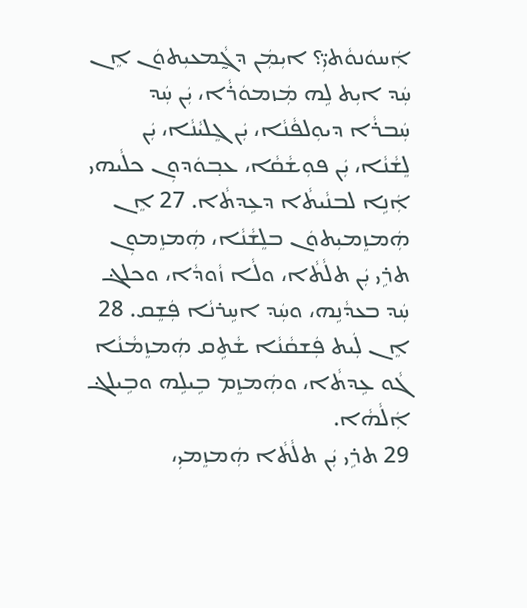ܐܲܚܘܿܢܘܵܬ‌ܝܼ̈؟ ܐܝܼܡܲܢ ܕܓ̰ܵܡܥܝܼܬܘܿܢ ܐܸܢ ܚܲܕ ܐܝܼܬ ܠܹܗ ܡܲܙܡܘܿܪܵܐ، ܝܲܢ ܚܲܕ ܚܲܒܪܵܐ ܕܝܘܼܠܦܵܢܵܐ، ܝܲܢ ܓܸܠܝܵܢܵܐ، ܝܲܢ ܠܸܫܵܢܵܐ، ܝܲܢ ܦܘܼܫܵܩܵܐ، ܥܒ݂ܘܿܕܘܼܢ ܟܠܵܝܗ‌ܝ ܐܲܢܹܐ ܠܒܢܵܝܬܵ‌ܐ ܕܥܹܕܬܵ‌ܐ. 27 ܐܸܢ ܗܲܡܙܸܡܝܼܬܘܿܢ ܒܠܸܫܵܢܵܐ، ܗܲܡܙܸܡܘܼܢ ܬܪܹܝ ܝܲܢ ܬܠܵܬܵ‌ܐ، ܘܠܵܐ ܙܵܘܕܵܐ، ܘܟܠܔ ܚܲܕ ܒܥܕܵܢܹܗ، ܘܚܲܕ ܐܚܹܪܢܵܐ ܦܲܫܸܩ. 28 ܐܸܢ ܠܲܝܬ ܦܲܫܩܵܢܵܐ ܫܵܬܹܩ ܗܲܡܙܸܡܵܢܵܐ ܓܵܘ ܥܹܕܬܵ‌ܐ، ܘܗܲܡܙܸܡ ܒܹܝܠܹܗ ܘܒܹܝܠܔ ܐܲܠܵܗܵܐ.
29 ܬܪܹܝ ܝܲܢ ܬܠܵܬܵ‌ܐ ܗܲܡܙܸܡܝܼ،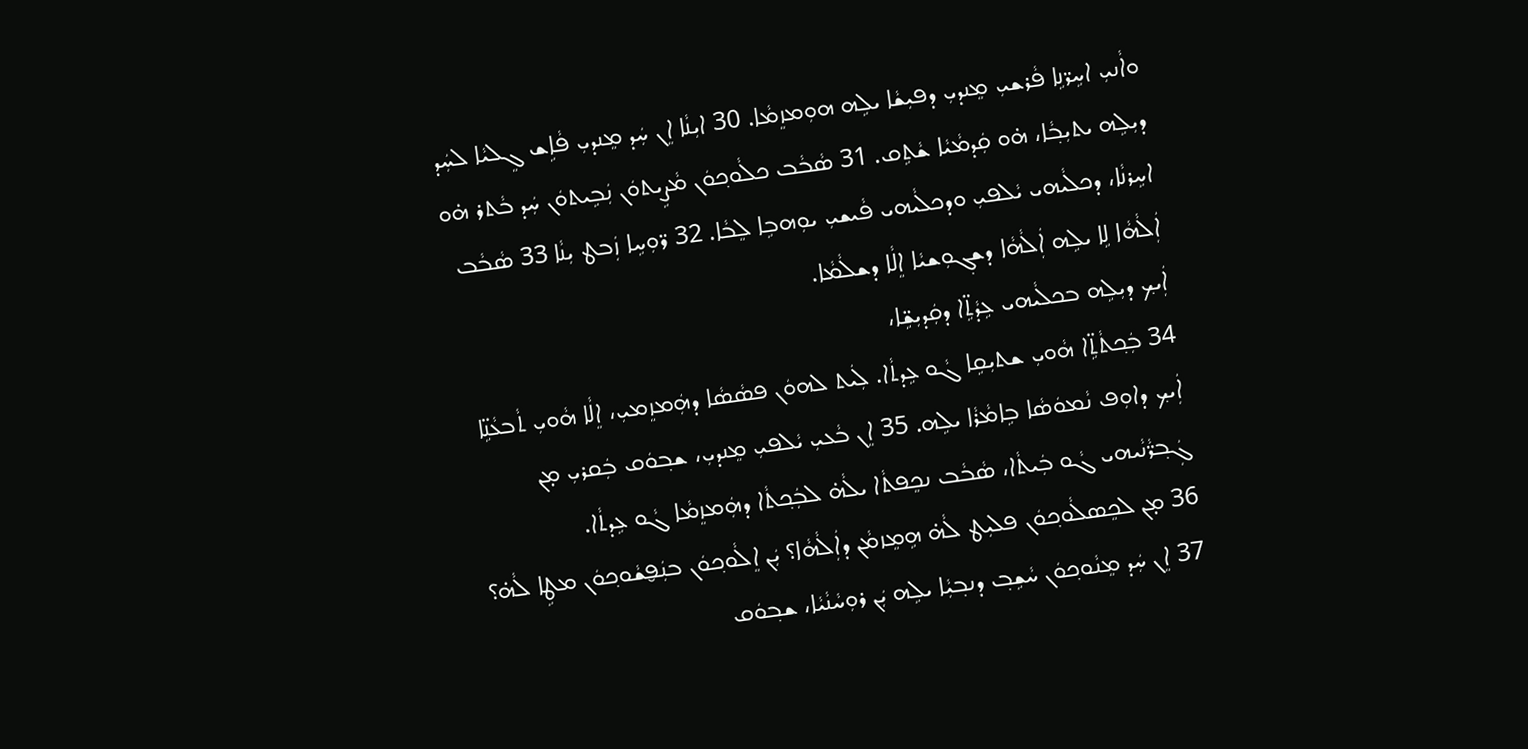ܘܐܵܢܝܼ ܐܚܹܪ̈ܢܹܐ ܦܵܪܫܝܼ ܡܸܢܕܝܼ ܕܦܝܼܫܵܐ ܝܠܹܗ ܗܘܼܡܙܸܡܵܐ. 30 ܐܝܼܢܵܐ ܐܸܢ ܚܲܕ ܡܸܢܕܝܼ ܦܵܐܹܫ ܓܸܠܝܵܐ ܠܚܲܕ ܕܝܼܠܹܗ ܝܬܝܼܒ݂ܵܐ، ܗ̇ܘ ܩܲܕܡܵܝܵܐ ܫܵܬܹܩ. 31 ܣܵܒܵܒ ܟܠܵܘܟ݂ܘܿܢ ܡܵܨܹܝܬܘܿܢ ܢܲܒܹܝܬܘܿܢ ܚܲܕ ܒܵܬܪ ܗ̇ܘ ܐܚܹܪܢܵܐ، ܕܟܠܵܝܗ‌ܝ ܝܵܠܦܝܼ ܘܕܟܠܵܝܗ‌ܝ ܦܵܝܫܝܼ ܝܘܼܗܒܹܐ ܠܸܒܵܐ. 32 ܪ̈ܘܼܚܹܐ ܙܲܒܛ ܝܼܢܵܐ 33 ܣܵܒܵܒ ܐܲܠܵܗܵܐ ܠܹܐ ܝܠܹܗ ܐܲܠܵܗܵܐ ܕܫܓ݂ܘܼܫܝܵܐ ܐܸܠܵܐ ܕܫܠܵܡܵܐ.
ܐܲܝܟ݂ ܕܝܼܠܹܗ ܒܟܠܵܝܗ‌ܝ ܥܹܕܵܬܹ̈‌ܐ ܕܩܲܕܝܼܫܹ̈ܐ،
34 ܒܲܟ݂ܬܵܬܹ̈‌ܐ ܗܵܘܝܼ ܫܬܝܼܩܹܐ ܓܵܘ ܥܹܕܬܵ‌ܐ. ܠܲܝܬ ܠܗܘܿܢ ܦܣܵܣܵܐ ܕܗܲܡܙܸܡܝܼ، ܐܸܠܵܐ ܗܵܘܝܼ ܬܵܒܥܵܢܹ̈ܐ ܐܲܝܟ݂ ܕܐܘܼܦ ܢܵܡܘܿܣܵܐ ܒܹܐܡܵܪܵܐ ܝܠܹܗ. 35 ܐܸܢ ܒܵܥܝܼ ܝܵܠܦܝܼ ܡܸܢܕܝܼ، ܫܒ݂ܘܿܩ ܒܲܩܪܝܼ ܡ̣ܢ ܓܲܒ݂ܪ̈ܵܢܵܝܗ‌ܝ ܓܵܘ ܒܲܝܬܵ‌ܐ، ܣܵܒܵܒ ܢܟܸܦܬܵ‌ܐ ܝܠܵܗ̇ ܠܒܲܟ݂ܬܵ‌ܐ ܕܗܲܡܙܸܡܵܐ ܓܵܘ ܥܹܕܬܵ‌ܐ.
36 ܡ̣ܢ ܠܟܸܣܠܵܘܟ݂ܘܿܢ ܦܠܝܼܛ ܠܵܗ̇ ܗܹܡܸܙܡܵܢ ܕܐܲܠܵܗܵܐ؟ ܝܲܢ ܐܸܠܵܘܟ݂ܘܿܢ ܒܢܲܦ̮ܫܵܘܟ݂ܘܿܢ ܡܛܹܐ ܠܵܗ̇؟ 37 ܐܸܢ ܚܲܕ ܡܸܢܵܘܟ݂ܘܿܢ ܚܵܫܹܒ݂ ܕܢܒ݂ܝܼܵܐ ܝܠܹܗ ܝܲܢ ܪܘܼܚܵܢܵܝܵܐ، ܫܒ݂ܘܿܩ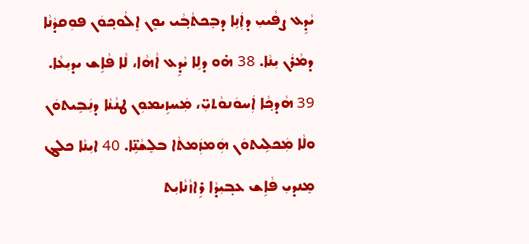ܝܵܕܹܥ ܨܦܵܝܝܼ ܕܐܲܢܹܐ ܕܒܸܟܬܵܒ݂ܵܝ ܝܘܸܢ ܐܸܠܵܘܟ݂ܘܿܢ ܦܘܼܩܕܵܢܵܐ ܕܡܵܪܲܢ ܝܼܢܵܐ. 38 ܗ̇ܘ ܕܠܹܐ ܝܵܕܹܥ ܐܵܗܵܐ، ܠܵܐ ܦܵܐܹܫ ܝܕܝܼܥܵܐ.
39 ܗܵܕܟ݂ܵܐ ܐܲܚܘܿܢܘܵܬ‌ܝܼ̈، ܡܲܚܙܹܝܡܘܼܢ ܛܢܵܢܵܐ ܕܢܲܒܹܝܬܘܿܢ ܘܠܵܐ ܡܲܟܠܹܝܬܘܿܢ ܗܲܡܙܲܡܬܵ‌ܐ ܒܠܸܫܵܢܹ̈ܐ. 40 ܐܝܼܢܵܐ ܟܠܔ ܡܸܢܕܝܼ ܦܵܐܹܫ ܥܒ݂ܝܼܕܵܐ ܪܹܐܙܵܢܵܐܝܼܬ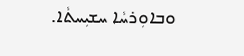ܘܒܐܘܼܪܚܵܐ ܚܫܝܼܚܬܵ‌ܐ.